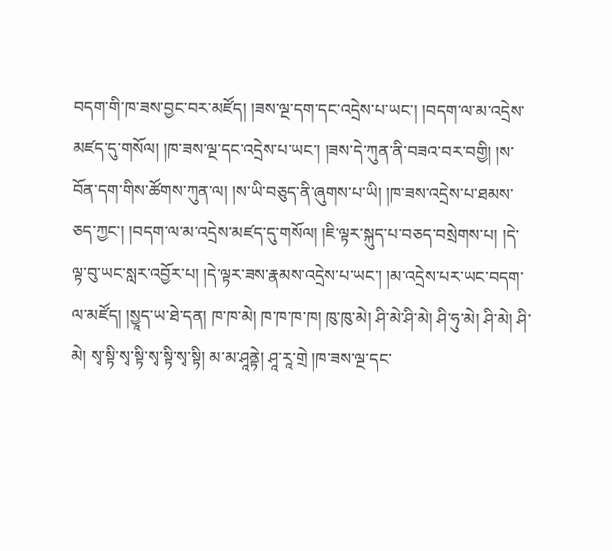བདག་གི་ཁ་ཟས་བྱང་བར་མཛོད། །ཟས་ལྔ་དག་དང་འདྲེས་པ་ཡང་། །བདག་ལ་མ་འདྲེས་མཛད་དུ་གསོལ། །ཁ་ཟས་ལྔ་དང་འདྲེས་པ་ཡང་། །ཟས་དེ་ཀུན་ནི་བཟའ་བར་བགྱི། །ས་བོན་དག་གིས་ཚོགས་ཀུན་ལ། །ས་ཡི་བཅུད་ནི་ཞུགས་པ་ཡི། །ཁ་ཟས་འདྲེས་པ་ཐམས་ཅད་ཀྱང་། །བདག་ལ་མ་འདྲེས་མཛད་དུ་གསོལ། །ཇི་ལྟར་སྐུད་པ་བཅད་བསྲེགས་པ། །དེ་ལྟ་བུ་ཡང་སླར་འབྱོར་པ། །དེ་ལྟར་ཟས་རྣམས་འདྲེས་པ་ཡང་། །མ་འདྲེས་པར་ཡང་བདག་ལ་མཛོད། །སྱཱད་ཡ་ཐེ་དན། ཁ་ཁ་མེ། ཁ་ཁ་ཁ་ཁ། ཁུ་ཁུ་མེ། ཤི་མེ་ཤི་མེ། ཤི་ཧུ་མེ། ཤི་མེ། ཤི་མེ། སྭ་སྟི་སྭ་སྟི་སྭ་སྟི་སྭ་སྟི། མ་མ་ཤཱནྟེ། ཤཱ་རཱ་གྲེ །ཁ་ཟས་ལྔ་དང་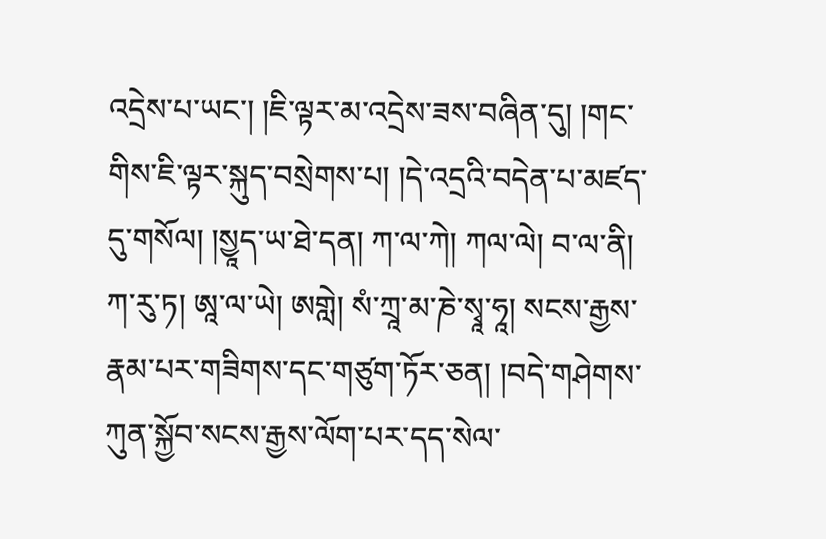འདྲེས་པ་ཡང་། །ཇི་ལྟར་མ་འདྲེས་ཟས་བཞིན་དུ། །གང་གིས་ཇི་ལྟར་སྐུད་བསྲེགས་པ། །དེ་འདྲའི་བདེན་པ་མཛད་དུ་གསོལ། །སྱཱད་ཡ་ཐེ་དན། ཀ་ལ་ཀེ། ཀལ་ལེ། བ་ལ་ནི། ཀ་རུ་ཏ། ཨཱ་ལ་ཡེ། ཨགླེ། སཾ་ཀྲཱ་མ་ཎེ་སྭཱ་ཧཱ། སངས་རྒྱས་རྣམ་པར་གཟིགས་དང་གཙུག་ཏོར་ཅན། །བདེ་གཤེགས་ཀུན་སྐྱོབ་སངས་རྒྱས་ལོག་པར་དད་སེལ་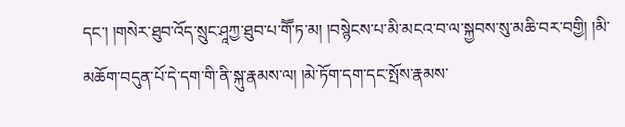དང་། །གསེར་ཐུབ་འོད་སྲུང་ཤཱཀྱ་ཐུབ་པ་གཽ་ཏ་མ། །བསྙེངས་པ་མི་མངའ་བ་ལ་སྐྱབས་སུ་མཆི་བར་བགྱི། །མི་མཆོག་བདུན་པོ་དེ་དག་གི་ནི་སྐུ་རྣམས་ལ། །མེ་ཏོག་དག་དང་སྤོས་རྣམས་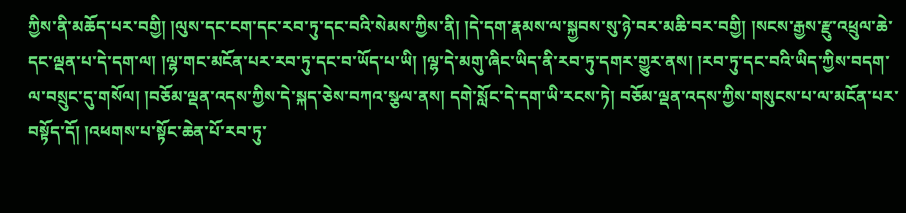ཀྱིས་ནི་མཆོད་པར་བགྱི། །ལུས་དང་ངག་དང་རབ་ཏུ་དང་བའི་སེམས་ཀྱིས་ནི། །དེ་དག་རྣམས་ལ་སྐྱབས་སུ་ཉེ་བར་མཆི་བར་བགྱི། །སངས་རྒྱས་རྫུ་འཕྲུལ་ཆེ་དང་ལྡན་པ་དེ་དག་ལ། །ལྷ་གང་མངོན་པར་རབ་ཏུ་དང་བ་ཡོད་པ་ཡི། །ལྷ་དེ་མགུ་ཞིང་ཡིད་ནི་རབ་ཏུ་དགར་གྱུར་ནས། །རབ་ཏུ་དང་བའི་ཡིད་ཀྱིས་བདག་ལ་བསྲུང་དུ་གསོལ། །བཅོམ་ལྡན་འདས་ཀྱིས་དེ་སྐད་ཅེས་བཀའ་སྩལ་ནས། དགེ་སློང་དེ་དག་ཡི་རངས་ཏེ། བཅོམ་ལྡན་འདས་ཀྱིས་གསུངས་པ་ལ་མངོན་པར་བསྟོད་དོ། །འཕགས་པ་སྟོང་ཆེན་པོ་རབ་ཏུ་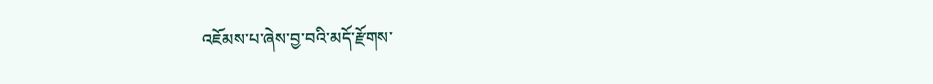འཇོམས་པ་ཞེས་བྱ་བའི་མདོ་རྫོགས་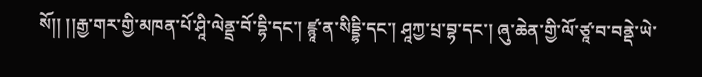སོ།། །།རྒྱ་གར་གྱི་མཁན་པོ་ཤཱི་ལེནྡྲ་བོ་དྷི་དང་། ཛྙཱ་ན་སིདྡྷི་དང་། ཤཱཀྱ་པྲ་བྷ་དང་། ཞུ་ཆེན་གྱི་ལོ་ཙཱ་བ་བནྡེ་ཡེ་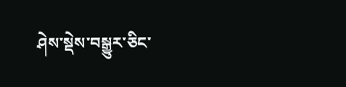ཤེས་སྡེས་བསྒྱུར་ཅིང་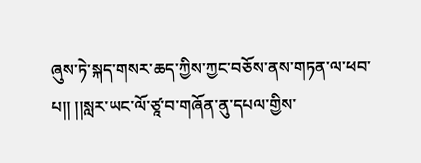ཞུས་ཏེ་སྐད་གསར་ཆད་ཀྱིས་ཀྱང་བཅོས་ནས་གཏན་ལ་ཕབ་པ།། །།སླར་ཡང་ལོ་ཙཱ་བ་གཞོན་ནུ་དཔལ་གྱིས་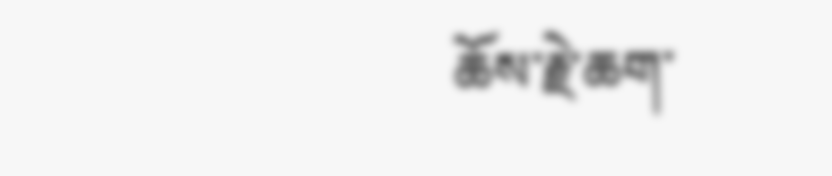ཆོས་རྗེ་ཆག་